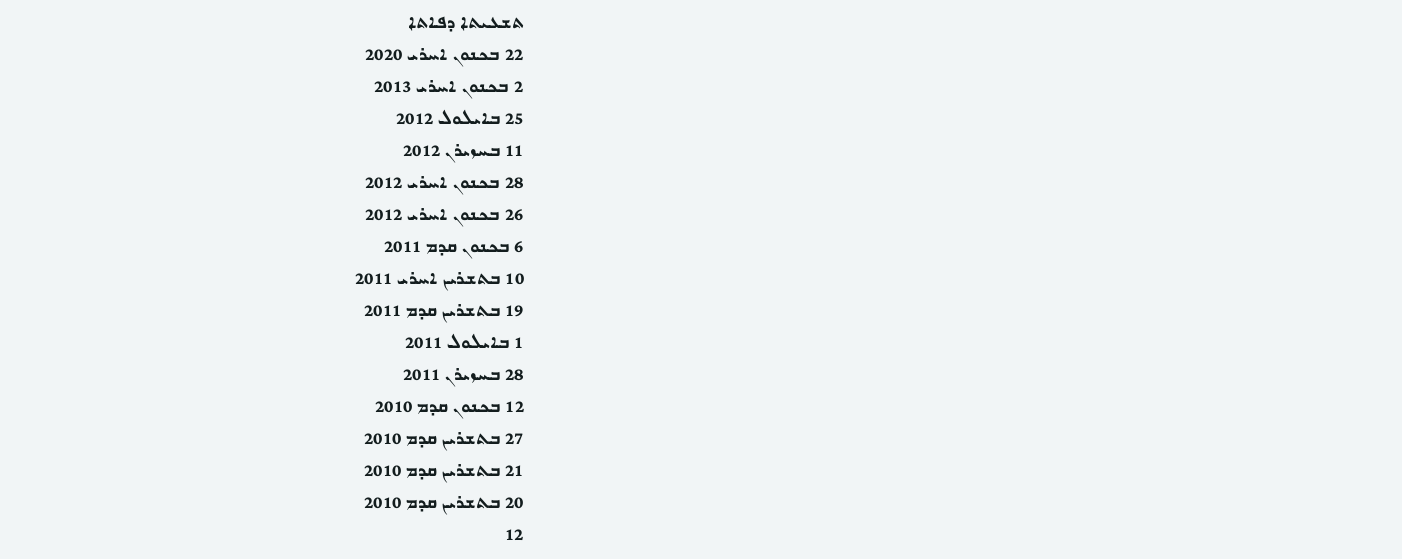ܬܫܥܝܬܐ ܕܦܐܬܐ
22 ܒܟܢܘܢ ܐܚܪܝ 2020
2 ܒܟܢܘܢ ܐܚܪܝ 2013
25 ܒܐܝܠܘܠ 2012
11 ܒܚܙܝܪܢ 2012
28 ܒܟܢܘܢ ܐܚܪܝ 2012
26 ܒܟܢܘܢ ܐܚܪܝ 2012
6 ܒܟܢܘܢ ܩܕܡ 2011
10 ܒܬܫܪܝܢ ܐܚܪܝ 2011
19 ܒܬܫܪܝܢ ܩܕܡ 2011
1 ܒܐܝܠܘܠ 2011
28 ܒܚܙܝܪܢ 2011
12 ܒܟܢܘܢ ܩܕܡ 2010
27 ܒܬܫܪܝܢ ܩܕܡ 2010
21 ܒܬܫܪܝܢ ܩܕܡ 2010
20 ܒܬܫܪܝܢ ܩܕܡ 2010
12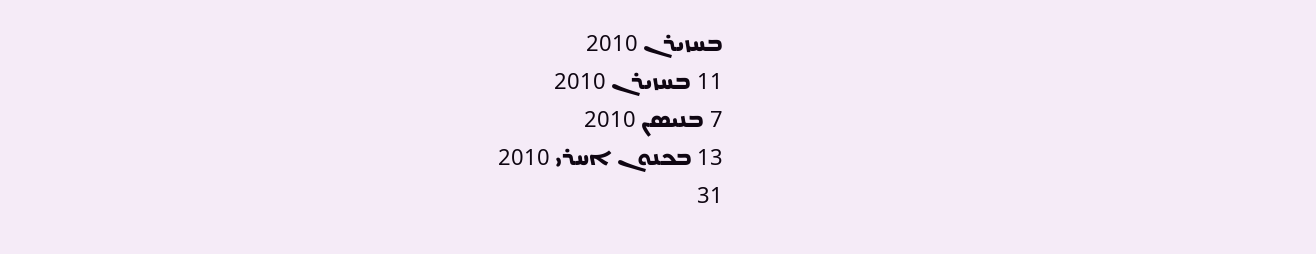ܒܚܙܝܪܢ 2010
11 ܒܚܙܝܪܢ 2010
7 ܒܢܝܣܢ 2010
13 ܒܟܢܘܢ ܐܚܪܝ 2010
31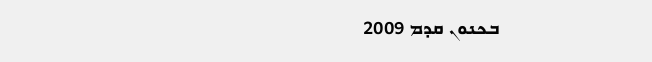ܒܟܢܘܢ ܩܕܡ 2009